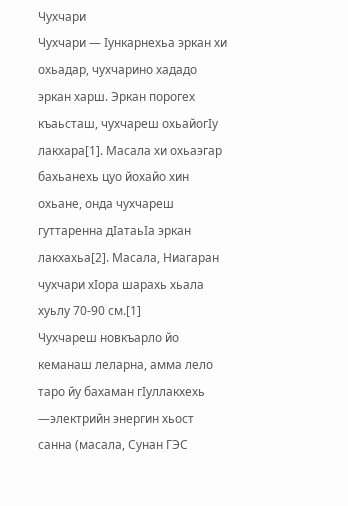Чухчари
Чухчари — Ӏункарнехьа эркан хи охьадар, чухчарино хададо эркан харш. Эркан порогех къаьсташ, чухчареш охьайогӀу лакхара[1]. Масала хи охьаэгар бахьанехь цуо йохайо хин охьане, онда чухчареш гуттаренна дӀатаьӀа эркан лакхахьа[2]. Масала, Ниагаран чухчари хӀора шарахь хьала хуьлу 70-90 см.[1]
Чухчареш новкъарло йо кеманаш леларна, амма лело таро йу бахаман гӀуллакхехь —электрийн энергин хьост санна (масала, Сунан ГЭС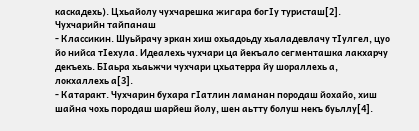каскадехь). Цхьайолу чухчарешка жигара богӀу туристаш[2].
Чухчарийн тайпанаш
- Классикин. Шуьйрачу эркан хиш охьадоьду хьаладевлачу тӀулгел, цуо йо нийса тӀехула. Идеалехь чухчари ца йекъало сегменташка лакхарчу декъехь. БӀаьра хьаьжчи чухчари цхьатерра йу шораллехь а, локхаллехь а[3].
- Катаракт. Чухчарин бухара гӀатлин ламанан породаш йохайо, хиш шайна чохь породаш шарйеш йолу, шен аьтту болуш некъ буьллу[4].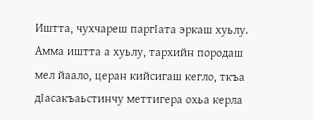Иштта, чухчареш паргӀата эркаш хуьлу. Амма иштта а хуьлу, тархийн породаш мел йаало, церан кийсигаш кегло, ткъа дӀасакъаьстинчу меттигера охьа керла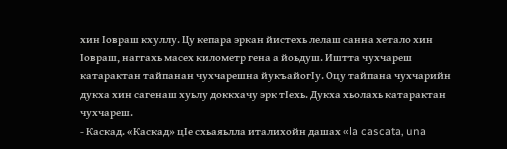хин Ӏовраш кхуллу. Цу кепара эркан йистехь лелаш санна хетало хин Ӏовраш, наггахь масех километр гена а йоьдуш. Иштта чухчареш катарактан тайпанан чухчарешна йукъайогӀу. Оцу тайпана чухчарийн дукха хин сагенаш хуьлу доккхачу эрк тӀехь. Дукха хьолахь катарактан чухчареш.
- Каскад. «Каскад» цӀе схьаяьлла италихойн дашах «la cascata, una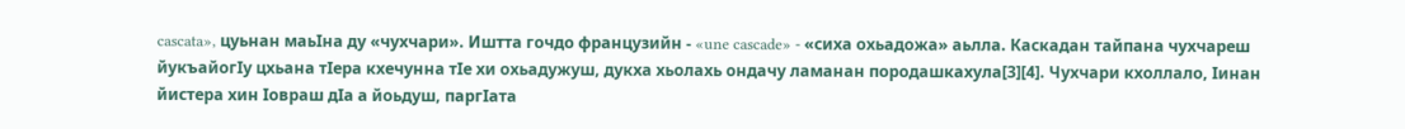cascata», цуьнан маьӀна ду «чухчари». Иштта гочдо французийн - «une cascade» - «сиха охьадожа» аьлла. Каскадан тайпана чухчареш йукъайогӀу цхьана тӀера кхечунна тӀе хи охьадужуш, дукха хьолахь ондачу ламанан породашкахула[3][4]. Чухчари кхоллало, Ӏинан йистера хин Ӏовраш дӀа а йоьдуш, паргӀата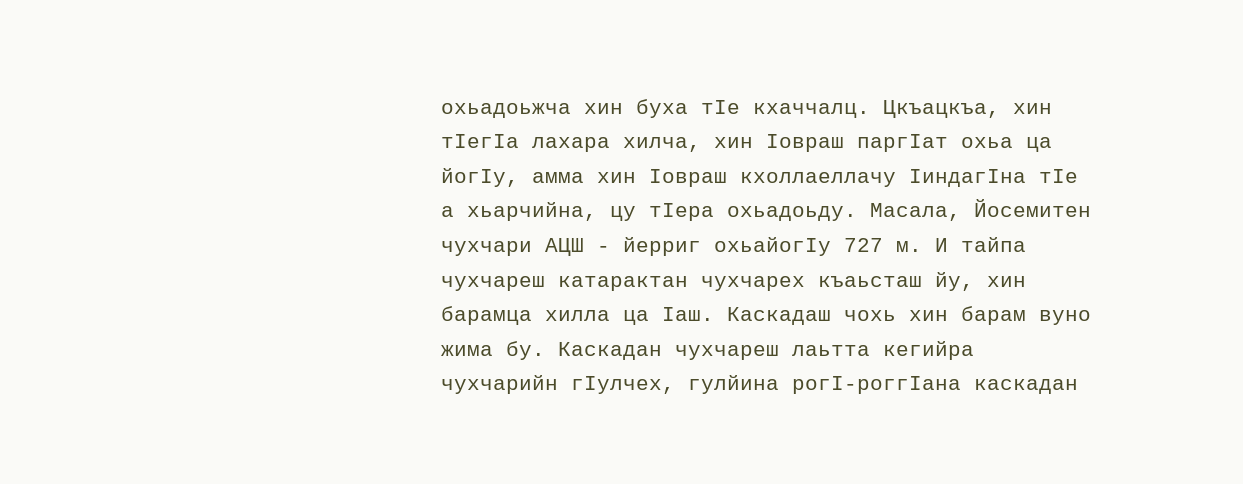охьадоьжча хин буха тӀе кхаччалц. Цкъацкъа, хин тӀегӀа лахара хилча, хин Ӏовраш паргӀат охьа ца йогӀу, амма хин Ӏовраш кхоллаеллачу ӀиндагӀна тӀе а хьарчийна, цу тӀера охьадоьду. Масала, Йосемитен чухчари АЦШ - йерриг охьайогӀу 727 м. И тайпа чухчареш катарактан чухчарех къаьсташ йу, хин барамца хилла ца Ӏаш. Каскадаш чохь хин барам вуно жима бу. Каскадан чухчареш лаьтта кегийра чухчарийн гӀулчех, гулйина рогӀ-роггӀана каскадан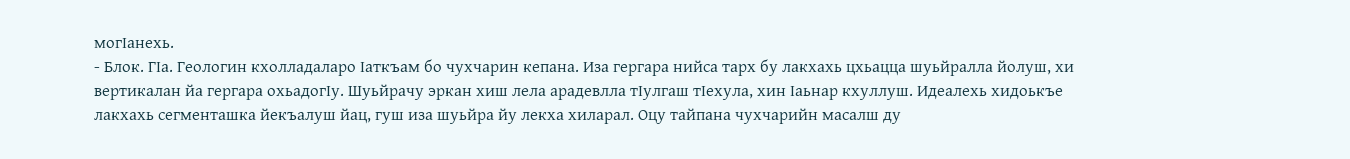могӀанехь.
- Блок. ГӀа. Геологин кхолладаларо Ӏаткъам бо чухчарин кепана. Иза гергара нийса тарх бу лакхахь цхьацца шуьйралла йолуш, хи вертикалан йа гергара охьадогӀу. Шуьйрачу эркан хиш лела арадевлла тӀулгаш тӀехула, хин Ӏаьнар кхуллуш. Идеалехь хидоькъе лакхахь сегменташка йекъалуш йац, гуш иза шуьйра йу лекха хиларал. Оцу тайпана чухчарийн масалш ду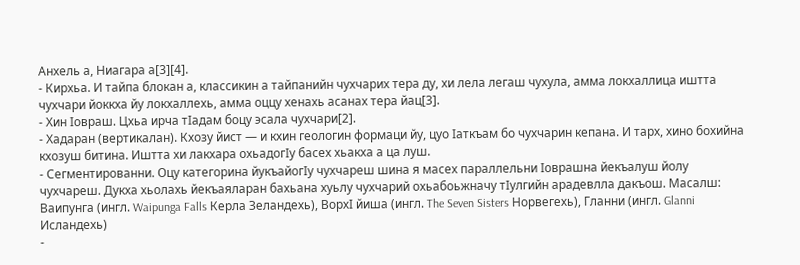Анхель а, Ниагара а[3][4].
- Кирхьа. И тайпа блокан а, классикин а тайпанийн чухчарих тера ду, хи лела легаш чухула, амма локхаллица иштта чухчари йоккха йу локхаллехь, амма оццу хенахь асанах тера йац[3].
- Хин Ӏовраш. Цхьа ирча тӀадам боцу эсала чухчари[2].
- Хадаран (вертикалан). Кхозу йист — и кхин геологин формаци йу, цуо Ӏаткъам бо чухчарин кепана. И тарх, хино бохийна кхозуш битина. Иштта хи лакхара охьадогӀу басех хьакха а ца луш.
- Сегментированни. Оцу категорина йукъайогӀу чухчареш шина я масех параллельни Ӏоврашна йекъалуш йолу чухчареш. Дукха хьолахь йекъаяларан бахьана хуьлу чухчарий охьабоьжначу тӀулгийн арадевлла дакъош. Масалш: Ваипунга (ингл. Waipunga Falls Керла Зеландехь), ВорхӀ йиша (ингл. The Seven Sisters Норвегехь), Гланни (ингл. Glanni Исландехь)
-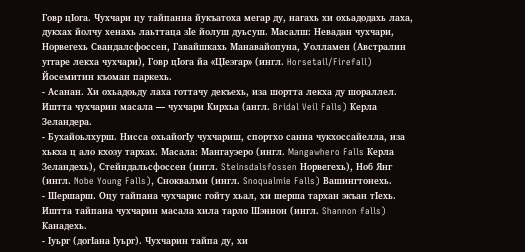Говр цӀога. Чухчари цу тайпанна йукъатоха мегар ду, нагахь хи охьадодахь лаха, дукхах йолчу хенахь лаьттаца зӀе йолуш дуьсуш. Масалш: Невадан чухчари, Норвегехь Свандалсфоссен, Гавайшкахь Манавайопуна, Уолламен (Австралин уггаре лекха чухчари), Говр цӀога йа «ЦӀеэгар» (ингл. Horsetail/Firefall) Йосемитин къоман паркехь.
- Асанан. Хи охьадоьду лаха готтачу декъехь, иза шортта лекха ду шораллел. Иштта чухчарин масала — чухчари Кирхьа (англ. Bridal Veil Falls) Керла Зеландера.
- Бухайоьлхурш. Нисса охьайогӀу чухчариш, спортхо санна чукхоссайелла, иза хькха ц ало кхозу тархах. Масала: Мангауэеро (ингл. Mangawhero Falls Керла Зеландехь), Стейндальсфоссен (ингл. Steinsdalsfossen Норвегехь), Ноб Янг (ингл. Nobe Young Falls), Сноквалми (ингл. Snoqualmie Falls) Вашингтонехь.
- Шершарш. Оцу тайпана чухчарис гойту хьал, хи шерша тархан экъан тӀехь. Иштта тайпана чухчарин масала хила тарло Шэннон (ингл. Shannon falls) Канадехь.
- Ӏуьрг (догӀана Ӏуьрг). Чухчарин тайпа ду, хи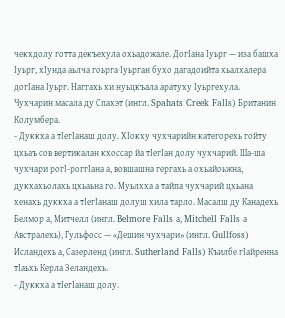чекхдолу готта декъехула охьадожале. ДогӀана Ӏуьрг — иза башха Ӏуьрг, хӀунда аьлча гоьрга Ӏуьрган бухо дагадоийта хьалхалера догӀана Ӏуьрг. Наггахь хи нуьцкъала аратуху Ӏуьргехула. Чухчарин масала ду Спахэт (ингл. Spahats Creek Falls) Британин Колумбера.
- Дуккха а тӀегӀанаш долу. ХӀокху чухчарийн категорехь гойту цхьаъ сов вертикалан кхоссар йа тӀегӀан долу чухчарий. Ша-ша чухчари рогӀ-роггӀана а, вовшашна гергахь а охьайоьжна, дукхахьолахь цхьаьна го. Муьлхха а тайпа чухчарий цхьана хенахь дуккха а тӀегӀанаш долуш хила тарло. Масалш ду Канадехь Белмор а, Митчелл (ингл. Belmore Falls а, Mitchell Falls а Австралехь), Гульфосс — «Дешин чухчари» (ингл. Gullfoss) Исландехь а, Сазерленд (ингл. Sutherland Falls) Къилбе гӀайренна тӀаьхь Керла Зеландехь.
- Дуккха а тӀегӀанаш долу.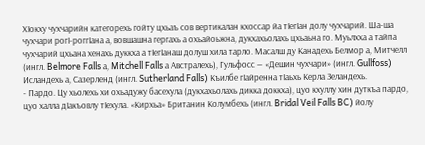ХӀокху чухчарийн категорехь гойту цхьаъ сов вертикалан кхоссар йа тӀегӀан долу чухчарий. Ша-ша чухчари рогӀ-роггӀана а, вовшашна гергахь а охьайоьжна, дукхахьолахь цхьаьна го. Муьлхха а тайпа чухчарий цхьана хенахь дуккха а тӀегӀанаш долуш хила тарло. Масалш ду Канадехь Белмор а, Митчелл (ингл. Belmore Falls а, Mitchell Falls а Австралехь), Гульфосс — «Дешин чухчари» (ингл. Gullfoss) Исландехь а, Сазерленд (ингл. Sutherland Falls) Къилбе гӀайренна тӀаьхь Керла Зеландехь.
- Пардо. Цу хьолехь хи охьадужу басехула (дукхахьолахь дикка доккха), цуо кхуллу хин дуткъа пардо, цуо халла дӀакъовлу тӀехула. «Кирхьа» Британин Колумбехь (ингл. Bridal Veil Falls BC) йолу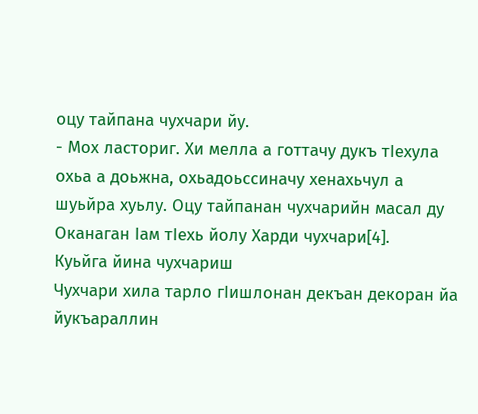оцу тайпана чухчари йу.
- Мох ласториг. Хи мелла а готтачу дукъ тӀехула охьа а доьжна, охьадоьссиначу хенахьчул а шуьйра хуьлу. Оцу тайпанан чухчарийн масал ду Оканаган Ӏам тӀехь йолу Харди чухчари[4].
Куьйга йина чухчариш
Чухчари хила тарло гӀишлонан декъан декоран йа йукъараллин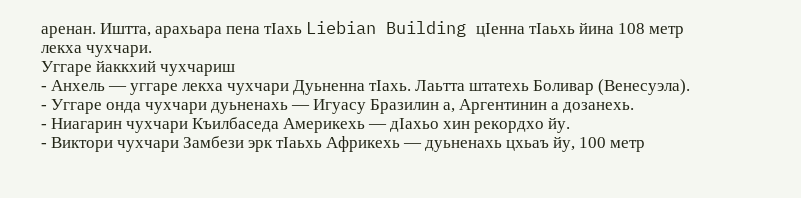аренан. Иштта, арахьара пена тӀахь Liebian Building цӀенна тӀаьхь йина 108 метр лекха чухчари.
Уггаре йаккхий чухчариш
- Анхель — уггаре лекха чухчари Дуьненна тӀахь. Лаьтта штатехь Боливар (Венесуэла).
- Уггаре онда чухчари дуьненахь — Игуасу Бразилин а, Аргентинин а дозанехь.
- Ниагарин чухчари Къилбаседа Америкехь — дӀахьо хин рекордхо йу.
- Виктори чухчари Замбези эрк тӀаьхь Африкехь — дуьненахь цхьаъ йу, 100 метр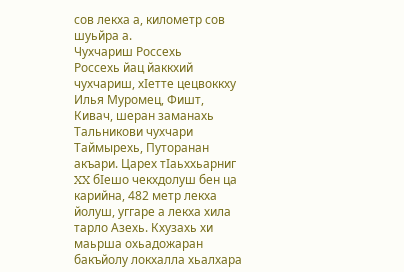сов лекха а, километр сов шуьйра а.
Чухчариш Россехь
Россехь йац йаккхий чухчариш, хӀетте цецвоккху Илья Муромец, Фишт, Кивач, шеран заманахь Тальникови чухчари Таймырехь, Путоранан акъари. Царех тӀаьххьарниг XX бӀешо чекхдолуш бен ца карийна, 482 метр лекха йолуш, уггаре а лекха хила тарло Азехь. Кхузахь хи маьрша охьадожаран бакъйолу локхалла хьалхара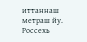иттаннаш метраш йу.
Россехь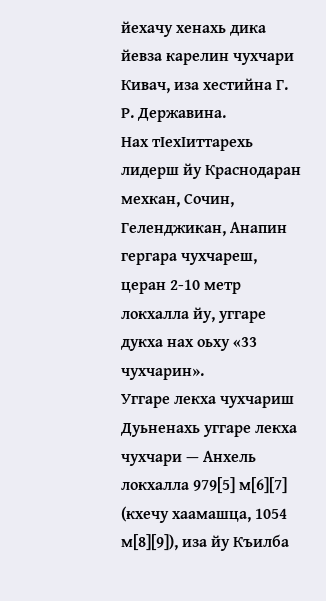йехачу хенахь дика йевза карелин чухчари Кивач, иза хестийна Г. Р. Державина.
Нах тӀехӀиттарехь лидерш йу Краснодаран мехкан, Сочин, Геленджикан, Анапин гергара чухчареш, церан 2-10 метр локхалла йу, уггаре дукха нах оьху «33 чухчарин».
Уггаре лекха чухчариш
Дуьненахь уггаре лекха чухчари — Анхель локхалла 979[5] м[6][7] (кхечу хаамашца, 1054 м[8][9]), иза йу Къилба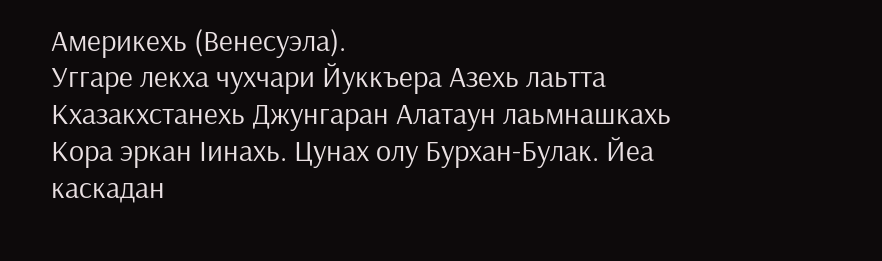Америкехь (Венесуэла).
Уггаре лекха чухчари Йуккъера Азехь лаьтта Кхазакхстанехь Джунгаран Алатаун лаьмнашкахь Кора эркан Ӏинахь. Цунах олу Бурхан-Булак. Йеа каскадан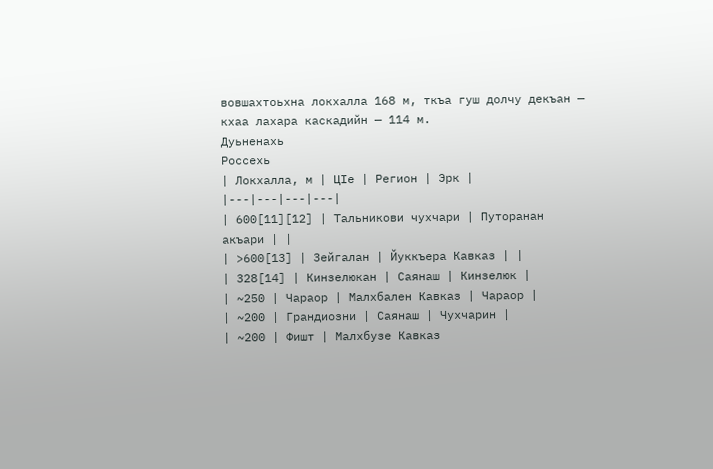вовшахтоьхна локхалла 168 м, ткъа гуш долчу декъан — кхаа лахара каскадийн — 114 м.
Дуьненахь
Россехь
| Локхалла, м | ЦӀе | Регион | Эрк |
|---|---|---|---|
| 600[11][12] | Тальникови чухчари | Путоранан акъари | |
| >600[13] | Зейгалан | Йуккъера Кавказ | |
| 328[14] | Кинзелюкан | Саянаш | Кинзелюк |
| ~250 | Чараор | Малхбален Кавказ | Чараор |
| ~200 | Грандиозни | Саянаш | Чухчарин |
| ~200 | Фишт | Малхбузе Кавказ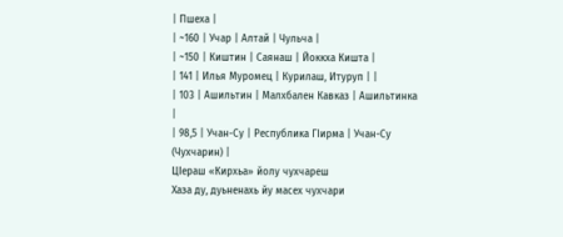| Пшеха |
| ~160 | Учар | Алтай | Чульча |
| ~150 | Киштин | Саянаш | Йоккха Кишта |
| 141 | Илья Муромец | Курилаш, Итуруп | |
| 103 | Ашильтин | Малхбален Кавказ | Ашильтинка |
| 98,5 | Учан-Су | Республика ГӀирма | Учан-Су (Чухчарин) |
ЦӀераш «Кирхьа» йолу чухчареш
Хаза ду, дуьненахь йу масех чухчари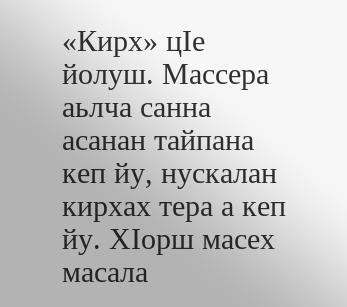«Кирх» цӀе йолуш. Массера аьлча санна асанан тайпана кеп йу, нускалан кирхах тера а кеп йу. ХӀорш масех масала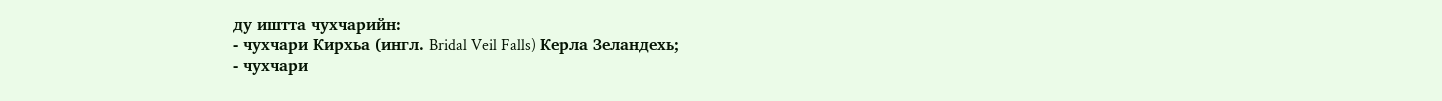ду иштта чухчарийн:
- чухчари Кирхьа (ингл. Bridal Veil Falls) Керла Зеландехь;
- чухчари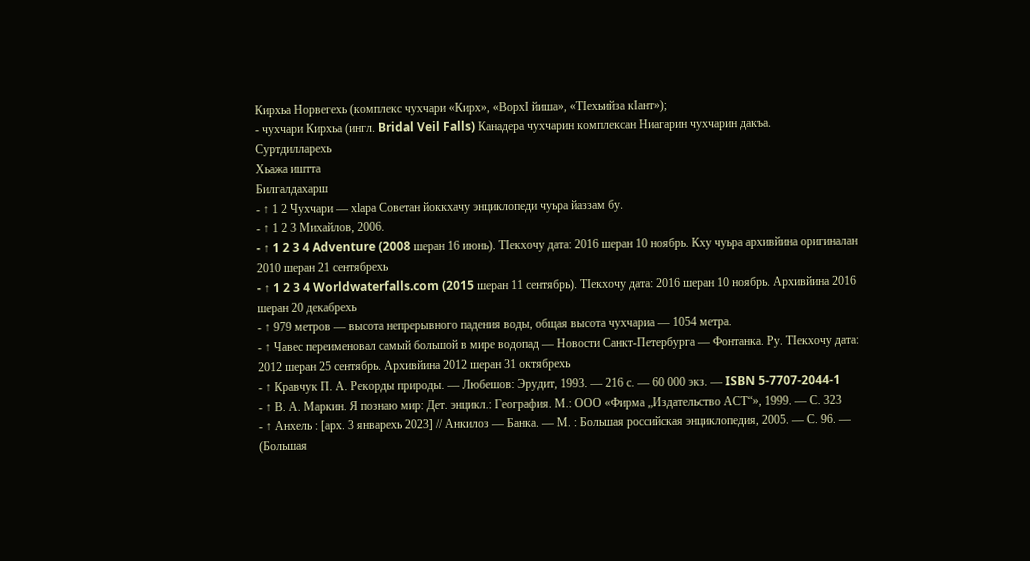Кирхьа Норвегехь (комплекс чухчари «Кирх», «ВорхӀ йиша», «ТӀехьийза кӀант»);
- чухчари Кирхьа (ингл. Bridal Veil Falls) Канадера чухчарин комплексан Ниагарин чухчарин дакъа.
Суртдилларехь
Хьажа иштта
Билгалдахарш
- ↑ 1 2 Чухчари — хӏара Советан йоккхачу энциклопеди чуьра йаззам бу.
- ↑ 1 2 3 Михайлов, 2006.
- ↑ 1 2 3 4 Adventure (2008 шеран 16 июнь). ТӀекхочу дата: 2016 шеран 10 ноябрь. Кху чуьра архивйина оригиналан 2010 шеран 21 сентябрехь
- ↑ 1 2 3 4 Worldwaterfalls.com (2015 шеран 11 сентябрь). ТӀекхочу дата: 2016 шеран 10 ноябрь. Архивйина 2016 шеран 20 декабрехь
- ↑ 979 метров — высота непрерывного падения воды, общая высота чухчариа — 1054 метра.
- ↑ Чавес переименовал самый большой в мире водопад — Новости Санкт-Петербурга — Фонтанка. Ру. ТӀекхочу дата: 2012 шеран 25 сентябрь. Архивйина 2012 шеран 31 октябрехь
- ↑ Кравчук П. А. Рекорды природы. — Любешов: Эрудит, 1993. — 216 с. — 60 000 экз. — ISBN 5-7707-2044-1
- ↑ В. А. Маркин. Я познаю мир: Дет. энцикл.: География. М.: ООО «Фирма „Издательство АСТ“», 1999. — С. 323
- ↑ Анхель : [арх. 3 январехь 2023] // Анкилоз — Банка. — М. : Большая российская энциклопедия, 2005. — С. 96. — (Большая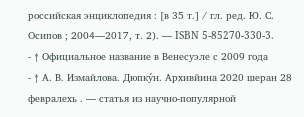российская энциклопедия : [в 35 т.] / гл. ред. Ю. С. Осипов ; 2004—2017, т. 2). — ISBN 5-85270-330-3.
- ↑ Официальное название в Венесуэле с 2009 года
- ↑ А. В. Измайлова. Дюпку́н. Архивйина 2020 шеран 28 февралехь . — статья из научно-популярной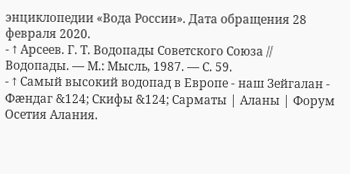энциклопедии «Вода России». Дата обращения 28 февраля 2020.
- ↑ Арсеев. Г. Т. Водопады Советского Союза // Водопады. — М.: Мысль, 1987. — С. 59.
- ↑ Самый высокий водопад в Европе - наш Зейгалан - Фæндаг &124; Скифы &124; Сарматы | Аланы | Форум Осетия Алания.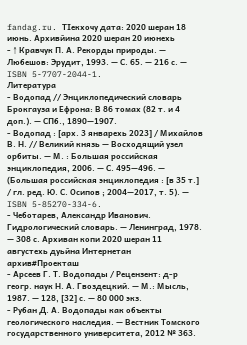fandag.ru. ТӀекхочу дата: 2020 шеран 18 июнь. Архивйина 2020 шеран 20 июнехь
- ↑ Кравчук П. А. Рекорды природы. — Любешов: Эрудит, 1993. — С. 65. — 216 с. — ISBN 5-7707-2044-1.
Литература
- Водопад // Энциклопедический словарь Брокгауза и Ефрона: В 86 томах (82 т. и 4 доп.). — СПб., 1890—1907.
- Водопад : [арх. 3 январехь 2023] / Михайлов В. Н. // Великий князь — Восходящий узел орбиты. — М. : Большая российская энциклопедия, 2006. — С. 495—496. — (Большая российская энциклопедия : [в 35 т.] / гл. ред. Ю. С. Осипов ; 2004—2017, т. 5). — ISBN 5-85270-334-6.
- Чеботарев, Александр Иванович. Гидрологический словарь. — Ленинград, 1978. — 308 с. Архиван копи 2020 шеран 11 августехь дуьйна Интернетан архив#Проекташ
- Арсеев Г. Т. Водопады / Рецензент: д-р геогр. наук Н. А. Гвоздецкий. — М.: Мысль, 1987. — 128, [32] с. — 80 000 экз.
- Рубан Д. А. Водопады как объекты геологического наследия. — Вестник Томского государственного университета, 2012 № 363.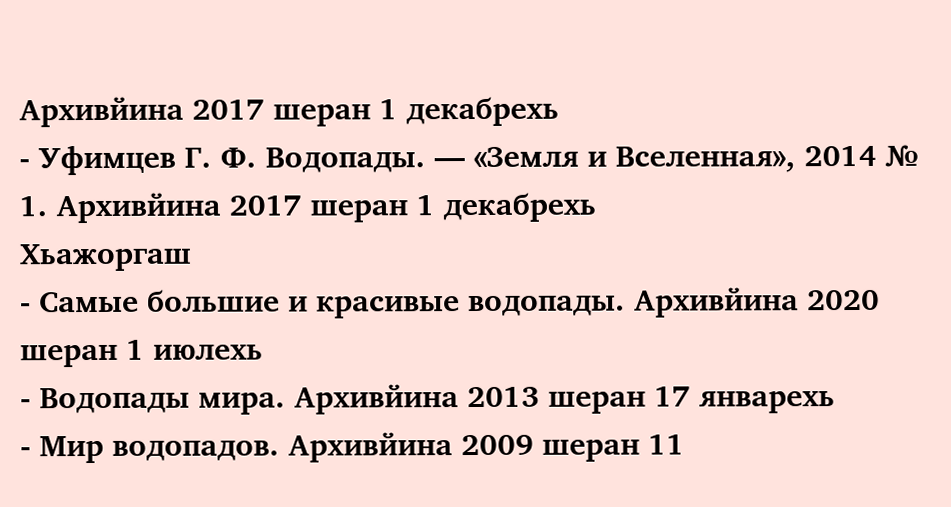Архивйина 2017 шеран 1 декабрехь
- Уфимцев Г. Ф. Водопады. — «Земля и Вселенная», 2014 № 1. Архивйина 2017 шеран 1 декабрехь
Хьажоргаш
- Самые большие и красивые водопады. Архивйина 2020 шеран 1 июлехь
- Водопады мира. Архивйина 2013 шеран 17 январехь
- Мир водопадов. Архивйина 2009 шеран 11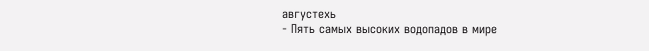августехь
- Пять самых высоких водопадов в мире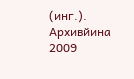(инг.). Архивйина 2009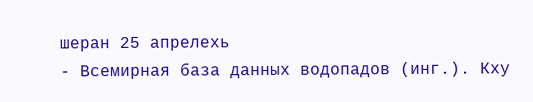шеран 25 апрелехь
- Всемирная база данных водопадов (инг.). Кху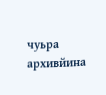чуьра архивйина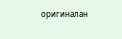оригиналан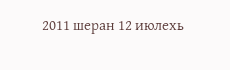2011 шеран 12 июлехь